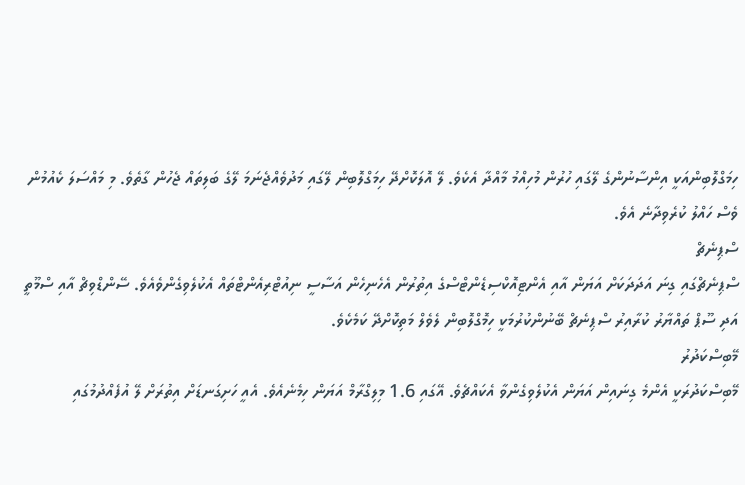ހިމަގްލޮބިންއަކީ އިންސާނުންގެ ލޭގައި ހުރުން މުހިއްމު މާއްދާ އެކެވެ. ލޭ އޮލަކޮށްދޭ ހިމަގްލޮބިން ލޭގައި މަދުވެއްޖެނަމަ ލޭގެ ބަލިތައް ޖެހުން ގާތެވެ. މި މައްސަލަ ކެއުމުން ވެސް ހައްލު ކުރެވިދާނެ އެވެ.
ސްޕިނެޗް
ސްޕިނެޗްގައި ގިނަ އަދަދަކަށް އަޔަން އާއި އެންޓިއޮކްސިޑެންޓްސްގެ އިތުރުން އެހެނިހެން އަސާސީ ނިއުޓްރިއެންޓްތައް އެކުލެވިގެންވެއެވެ. ސޭންޑްވިޗް އާއި ސްމޫތީ އަދި ސޫޕް ތައްޔާރު ކުރާއިރު ސްޕިނެޗް ބޭނުންކުރުމަކީ ހިމޮގްލޮބިން ލެވެލް މަތިކޮށްދޭ ކަމެކެވެ.
މޭބިސްކަދުރު
މޭބިސްކަދުރަކީ އެންމެ ގިނައިން އަޔަން އެކުލެވިގެންވާ އެކައްޗެވެ. އޭގައި 1.6 މިލިގްރާމް އަޔަން ހިމެނެއެވެ. އެއީ ހަށިގަނޑަށް އިތުރަށް ލޭ އުފެއްދުމުގައި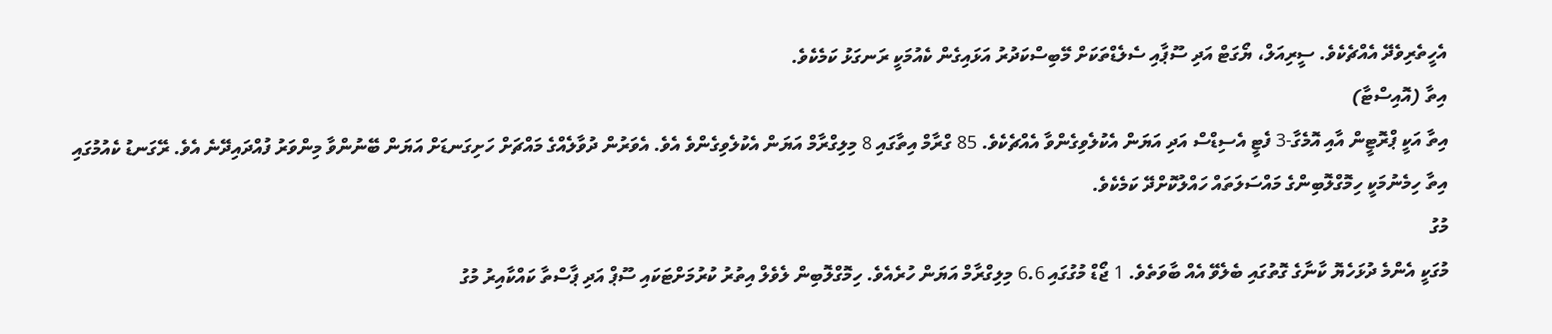އެހީތެރިވެދޭ އެއްޗެކެވެ. ސީރިއަލް، ޔޯގަޓް އަދި ސޫޕާއި ސެލެޑްތަކަށް މޭބިސްކަދުރު އަޅައިގެން ކެއުމަކީ ރަނގަޅު ކަމެކެވެ.
އިތާ (އޮއިސްޓާ)
އިތާ އަކީ ޕްރޮޓީން އާއި އޮމެގާ-3 ފެޓީ އެސިޑްސް އަދި އަޔަން އެކުލެވިގެންވާ އެއްޗެކެވެ. 85 ގްރާމް އިތާގައި 8 މިލިގްރާމް އަޔަން އެކުލެވިގެންވެ އެވެ. އެވަރުން ދުވާލެއްގެ މައްޗަށް ހަށިގަނޑަށް އަޔަން ބޭނުންވާ މިންވަރު ފުއްދައިދޭނެ އެވެ. ރޭގަނޑު ކެއުމުގައި އިތާ ހިމެނުމަކީ ހިމޮގްލޮބިންގެ މައްސަލަތައް ހައްލުކޮށްދޭ ކަމެކެވެ.
މުގު
މުގަކީ އެންމެ ދުޅަހެޔޮ ކާނާގެ ގޮތުގައި ބެލެވޭ އެއް ބާވަތެވެ. 1 ޖޯޑް މުގުގައި 6.6 މިލިގްރާމް އަޔަން ހުރެއެވެ. ހިމޮގްލޮބިން ލެވެލް އިތުރު ކުރުމަށްޓަކައި ސޫޕް އަދި ޕާސްތާ ކައްކާއިރު މުގު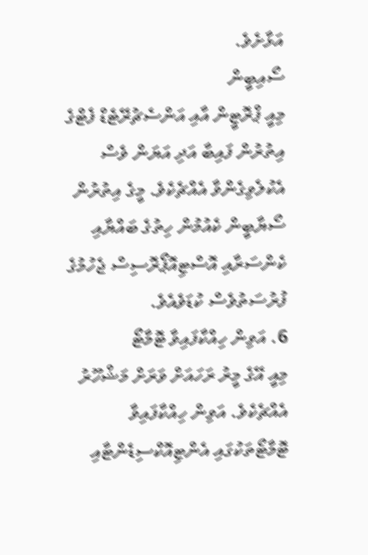އަޅާށެވެ.
ސޯއިބީން
މިއީ ޕްރޮޓީން އާއި އަންސެޗުރޭޓެޑް ފެޓްގެ އިތުރުން ފައިބާ އަދި އަޔަން ވެސް އެކުލެވިގެންވާ އެއްޗެކެވެ. މީގެ އިތުރުން ސޯޔާބީން ކެއުމުން ހިތުގެ ބައްޔާއި ކެންސަރާއި އޮސްޓިއޮޕޯރޮސިސް ޖެހުމުގެ ފުރުސަތުވެސް ކުޑަވެއެވެ.
6. އަވިން ހިއްކާފައިވާ ޓޮމާޓޯ
މިއީ އޭގެ މީރު ރަހައަށް ވަރަށް މަޝްހޫރު އެއްޗެކެވެ. އަވިން ހިއްކާފައިވާ ޓޮމާޓޯތަކުގައި އެންޓިއޮކްސިޑެންޓާއި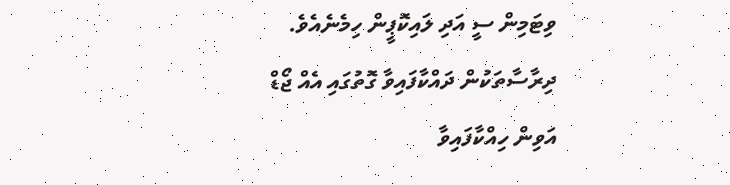ވިޓަމިން ސީ އަދި ލައިކޮޕީން ހިމެނެއެވެ. ދިރާސާތަކުން ދައްކާފައިވާ ގޮތުގައި އެއް ޖޯޑް އަވިން ހިއްކާފައިވާ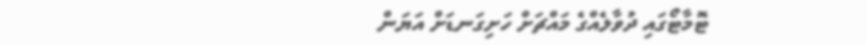ޓޮމާޓޯގައި ދުވާލެއްގެ މައްޗަށް ހަށިގަނޑަށް އަޔަން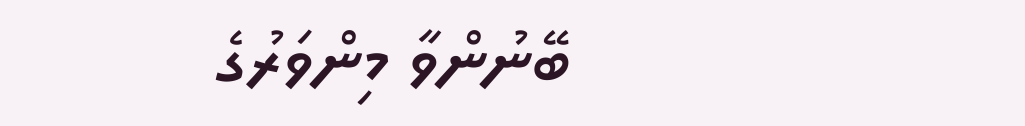ބޭނުންވާ މިންވަރުގެ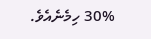30% ހިމެނެއެވެ.